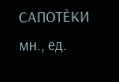САПОТЀКИ мн., ед.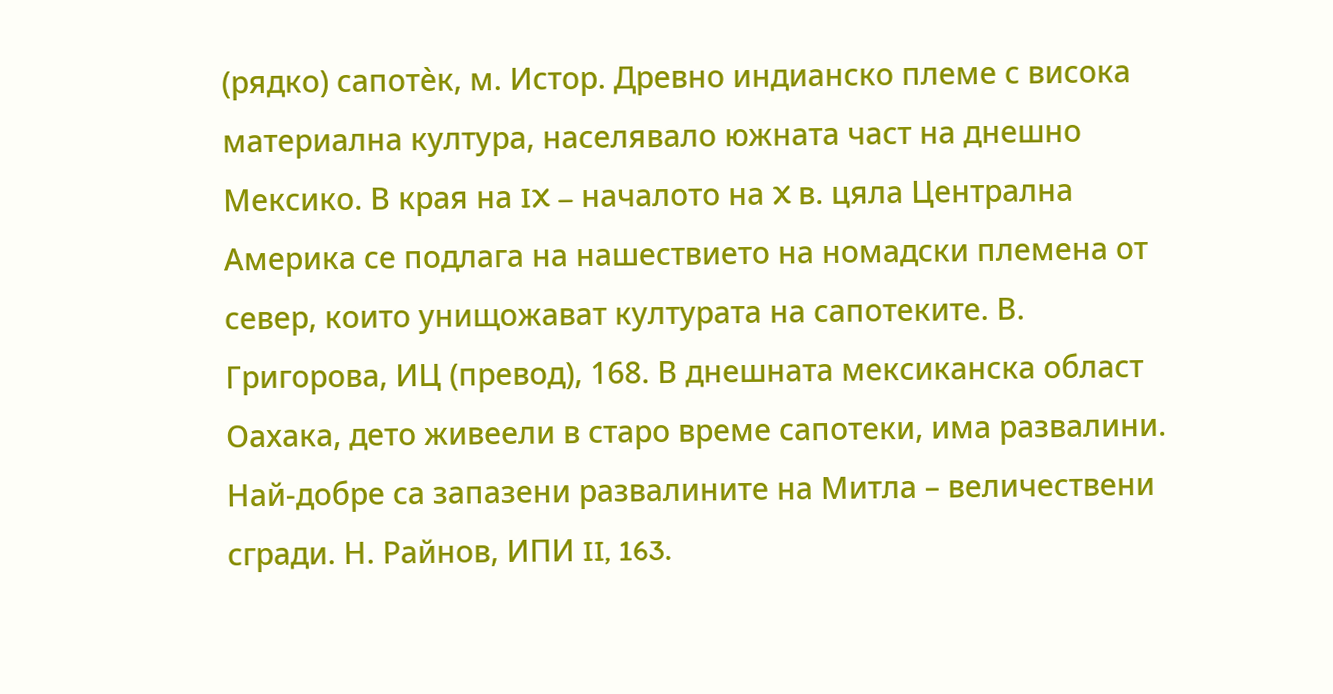(рядко) сапотèк, м. Истор. Древно индианско племе с висока материална култура, населявало южната част на днешно Мексико. В края на IX – началото на X в. цяла Централна Америка се подлага на нашествието на номадски племена от север, които унищожават културата на сапотеките. В. Григорова, ИЦ (превод), 168. В днешната мексиканска област Оахака, дето живеели в старо време сапотеки, има развалини. Най-добре са запазени развалините на Митла – величествени сгради. Н. Райнов, ИПИ II, 163.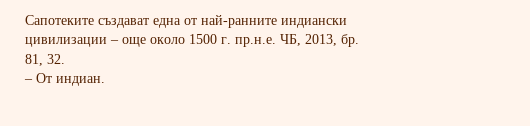Сапотеките създават една от най-ранните индиански цивилизации – още около 1500 г. пр.н.е. ЧБ, 2013, бр. 81, 32.
– От индиан.